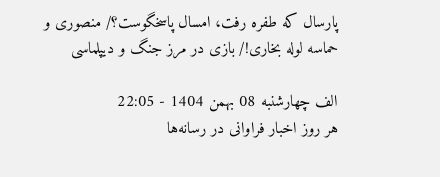پارسال که طفره رفت، امسال پاسخگوست؟/ منصوری و حماسه لوله بخاری!/ بازی در مرز جنگ و دیپلماسی

الف چهارشنبه 08 بهمن 1404 - 22:05
هر روز اخبار فراوانی در رسانه‌ها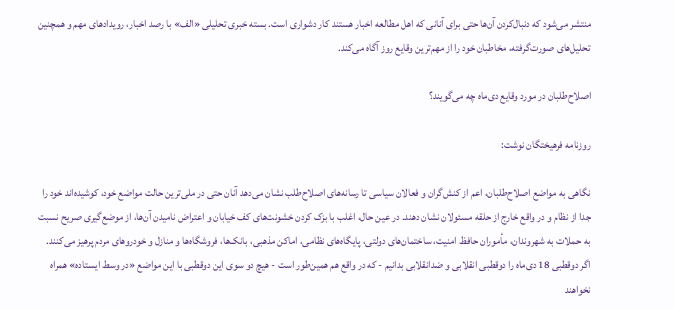منتشر می‌شود که دنبال‌کردن آن‌ها حتی برای آنانی که اهل مطالعه اخبار هستند‌ کار دشواری است. بسته خبری تحلیلی «الف» با رصد اخبار، رویدادهای مهم و همچنین تحلیل‌های صورت‌گرفته، مخاطبان خود را از مهم‌ترین وقایع روز آگاه می‌کند.

اصلاح‌طلبان در مورد وقایع دی‌ماه چه می‌گویند؟

روزنامه فرهیختگان نوشت:

نگاهی به مواضع اصلاح‌طلبان، اعم از کنش‌گران و فعالان سیاسی تا رسانه‌های اصلاح‌طلب نشان می‌دهد آنان حتی در ملی‌ترین حالت مواضع خود، کوشیده‌اند خود را جدا از نظام و در واقع خارج از حلقه مسئولان نشان دهند. در عین حال، اغلب با بزک کردن خشونت‌های کف خیابان و اعتراض نامیدن آن‌ها، از موضع‌گیری صریح نسبت به حملات به شهروندان، مأموران حافظ امنیت، ساختمان‌های دولتی، پایگاه‌های نظامی، اماکن مذهبی، بانک‌ها، فروشگاه‌ها و منازل و خودرو‌های مردم پرهیز می‌کنند. اگر دوقطبی 18 دی‌ماه را دوقطبی انقلابی و ضدانقلابی بدانیم - که در واقع هم همین‌طور است - هیچ دو سوی این دوقطبی با این مواضع «در وسط ایستاده» همراه نخواهند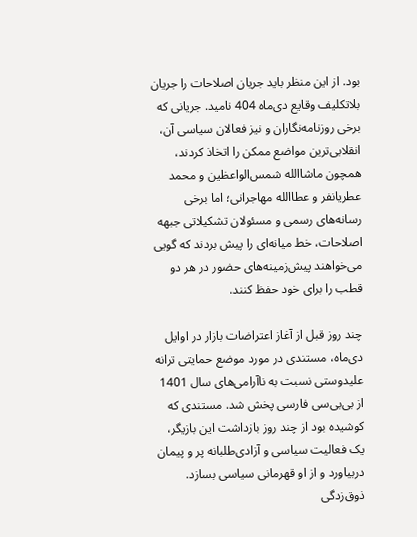بود. از این منظر باید جریان اصلاحات را جریان بلاتکلیف وقایع دی‌ماه 404 نامید. جریانی که برخی ‌روزنامه‌نگاران و نیز فعالان سیاسی آن، انقلابی‌ترین مواضع ممکن را اتخاذ کردند، همچون ماشاالله شمس‌الواعظین و محمد عطریانفر و عطاالله مهاجرانی؛ اما برخی رسانه‌های رسمی و مسئولان تشکیلاتی جبهه اصلاحات، خط میانه‌ای را پیش بردند که گویی می‌خواهند پیش‌زمینه‌های حضور در هر دو قطب را برای خود حفظ کنند.

چند روز قبل از آغاز اعتراضات بازار در اوایل دی‌ماه، مستندی در مورد موضع حمایتی ترانه علیدوستی نسبت به ناآرامی‌های سال 1401 از بی‌بی‌سی فارسی پخش شد. مستندی که کوشیده بود از چند روز بازداشت این بازیگر، یک فعالیت سیاسی و آزادی‌طلبانه پر و پیمان دربیاورد و از او قهرمانی سیاسی بسازد. ذوق‌زدگی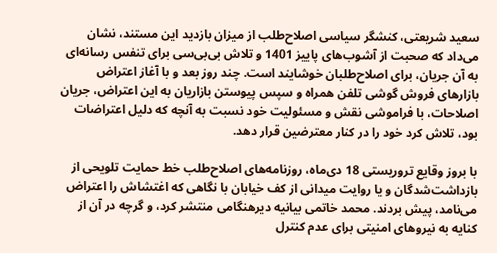سعید شریعتی، کنشگر سیاسی اصلاح‌طلب از میزان بازدید این مستند، نشان می‌داد که صحبت از آشوب‌های پاییز 1401 و تلاش بی‌بی‌سی برای تنفس رسانه‌ای به آن جریان، برای اصلاح‌طلبان خوشایند است. چند روز بعد و با آغاز اعتراض بازار‌های فروش گوشی تلفن همراه و سپس پیوستن بازاریان به این اعتراض، جریان اصلاحات، با فراموشی نقش و مسئولیت خود نسبت به آنچه که دلیل اعتراضات بود، تلاش کرد خود را در کنار معترضین قرار دهد.

با بروز وقایع تروریستی 18 دی‌ماه، روزنامه‌های اصلاح‌طلب خط حمایت تلویحی از بازداشت‌شدگان و یا روایت میدانی از کف خیابان با نگاهی که اغتشاش را اعتراض می‌نامد، پیش بردند. محمد خاتمی بیانیه دیرهنگامی منتشر کرد، و گرچه در آن از کنایه به نیرو‌های امنیتی برای عدم کنترل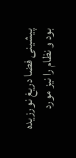پیشینی فضا دریغ نورزیده بود و نظام را نیز مورد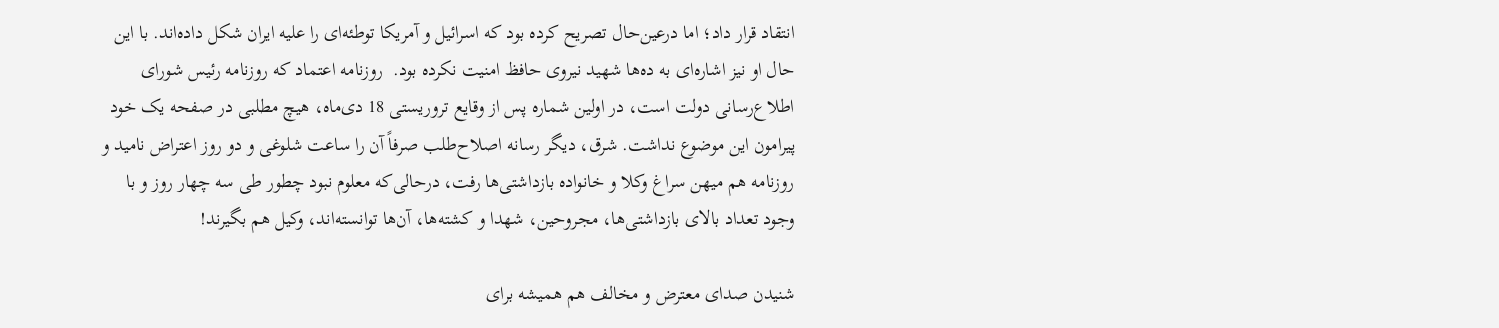انتقاد قرار داد؛ اما در‌عین‌حال تصریح کرده بود که اسرائیل و آمریکا توطئه‌ای را علیه ایران شکل داده‌اند. با این حال او نیز اشاره‌ای به ده‌ها شهید نیروی حافظ امنیت نکرده بود.  روزنامه اعتماد که روزنامه رئیس شورای اطلاع‌رسانی دولت است، در اولین شماره پس از وقایع تروریستی 18 دی‌ماه، هیچ مطلبی در صفحه یک خود پیرامون این موضوع نداشت. شرق، دیگر رسانه اصلاح‌طلب صرفاً آن را ساعت شلوغی و دو روز اعتراض نامید و روزنامه هم میهن سراغ وکلا و خانواده بازداشتی‌ها رفت، در‌حالی‌که معلوم نبود چطور طی سه چهار روز و با وجود تعداد بالای بازداشتی‌ها، مجروحین، شهدا و کشته‌ها، آن‌ها توانسته‌اند، وکیل هم بگیرند!

شنیدن صدای معترض و مخالف هم همیشه برای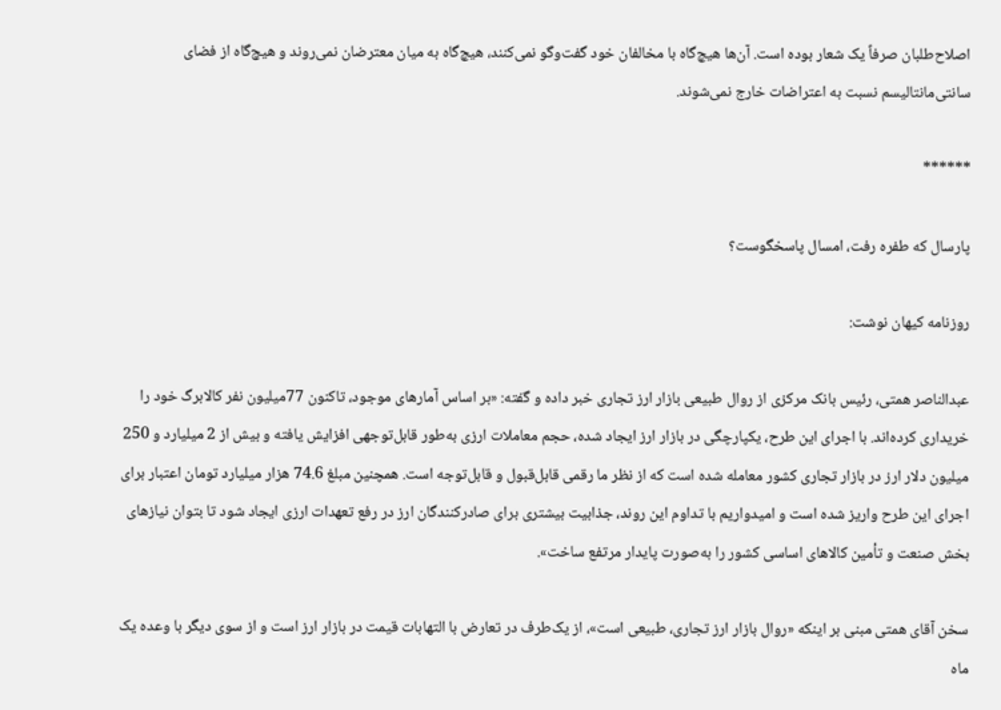اصلاح‌طلبان صرفاً یک شعار بوده است. آن‌ها هیچ‌گاه با مخالفان خود گفت‌وگو نمی‌کنند، هیچ‌گاه به میان معترضان نمی‌روند و هیچ‌گاه از فضای سانتی‌مانتالیسم نسبت به اعتراضات خارج نمی‌شوند.

******

پارسال که طفره رفت، امسال پاسخگوست؟

روزنامه کیهان نوشت:

عبدالناصر همتی، رئیس بانک مرکزی از روال طبیعی بازار ارز تجاری خبر داده و گفته: «بر اساس آمارهای موجود، تاکنون 77میلیون نفر کالابرگ خود را خریداری کرده‌اند. با اجرای این طرح، یکپارچگی در بازار ارز ایجاد شده، حجم معاملات ارزی به‌طور قابل‌توجهی افزایش یافته و بیش از 2 میلیارد و 250 میلیون دلار ارز در بازار تجاری کشور معامله شده است که از نظر ما رقمی قابل‌قبول و قابل‌توجه است. همچنین مبلغ 74.6 هزار میلیارد تومان اعتبار برای اجرای این طرح واریز شده است و امیدواریم با تداوم این روند، جذابیت بیشتری برای صادرکنندگان ارز در رفع تعهدات ارزی ایجاد شود تا بتوان نیازهای بخش صنعت و تأمین کالاهای اساسی کشور را به‌صورت پایدار مرتفع ساخت».

سخن آقای همتی مبنی بر اینکه «روال بازار ارز تجاری، طبیعی است»، از یک‌طرف در تعارض با التهابات قیمت در بازار ارز است و از سوی دیگر با وعده یک ماه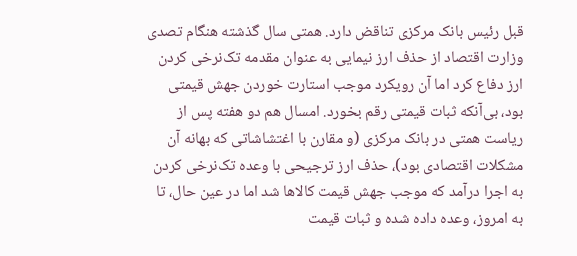قبل رئیس بانک مرکزی تناقض دارد. همتی سال گذشته هنگام تصدی وزارت اقتصاد از حذف ارز نیمایی به عنوان مقدمه تک‌نرخی کردن ارز دفاع کرد اما آن رویکرد موجب استارت خوردن جهش قیمتی بود، بی‌آنکه ثبات قیمتی رقم بخورد. امسال هم دو هفته پس از ریاست همتی در بانک مرکزی (و مقارن با اغتشاشاتی که بهانه آن مشکلات اقتصادی بود)، حذف ارز ترجیحی با وعده تک‌نرخی کردن به اجرا درآمد که موجب جهش قیمت کالاها شد اما در عین حال، تا به امروز، وعده داده شده و ثبات قیمت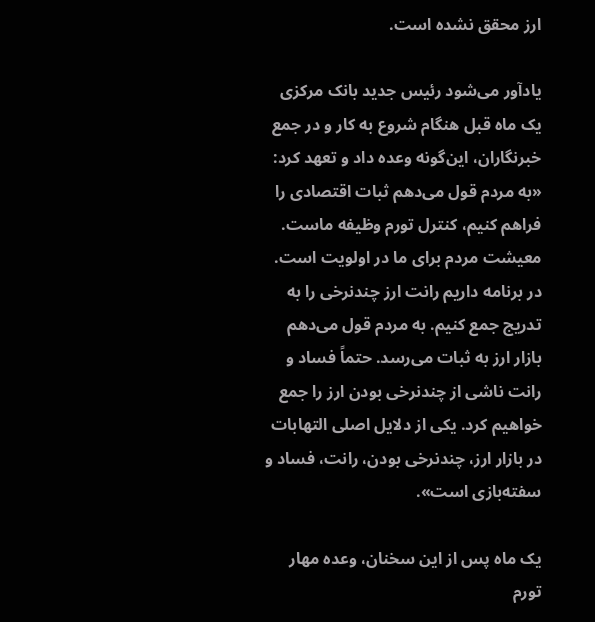ارز محقق نشده است.

یادآور می‌شود رئیس جدید بانک مرکزی یک ماه قبل هنگام شروع به کار و در جمع خبرنگاران، این‌گونه وعده داد و تعهد کرد: «به مردم قول می‌دهم ثبات اقتصادی را فراهم کنیم، کنترل تورم وظیفه ماست. معیشت مردم برای ما در اولویت است. در برنامه داریم رانت ارز چندنرخی را به تدریج جمع کنیم. به مردم قول می‌دهم بازار ارز به ثبات می‌رسد. حتماً فساد و رانت ناشی از چندنرخی بودن ارز را جمع خواهیم کرد. یکی از دلایل اصلی التهابات در بازار ارز، چندنرخی بودن، رانت، فساد و سفته‌بازی است».

یک ماه پس از این سخنان، وعده مهار تورم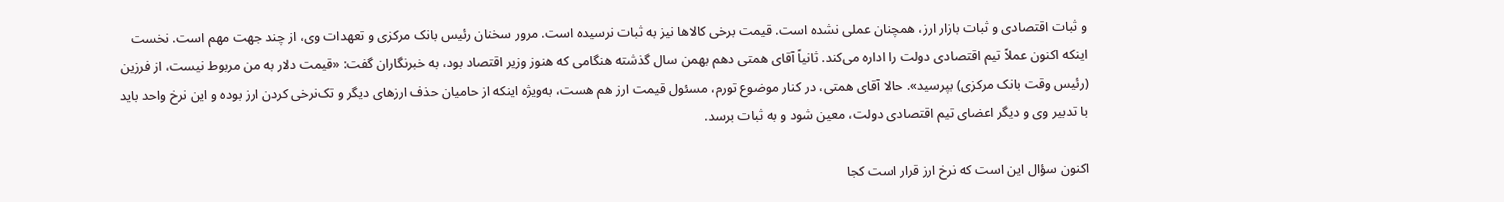و ثبات اقتصادی و ثبات بازار ارز، همچنان عملی نشده است. قیمت برخی کالاها نیز به ثبات نرسیده است. مرور سخنان رئیس بانک مرکزی و تعهدات وی، از چند جهت مهم است. نخست اینکه اکنون عملاً تیم اقتصادی دولت را اداره می‌کند. ثانیاً آقای همتی دهم بهمن سال گذشته هنگامی که هنوز وزیر اقتصاد بود، به خبرنگاران گفت: «قیمت دلار به من مربوط نیست، از فرزین (رئیس وقت بانک مرکزی) بپرسید». حالا آقای همتی، در کنار موضوع تورم، مسئول قیمت ارز هم هست، به‌ویژه اینکه از حامیان حذف ارزهای دیگر و تک‌نرخی کردن ارز بوده و این نرخ واحد باید با تدبیر وی و دیگر اعضای تیم اقتصادی دولت، معین شود و به ثبات برسد.

اکنون سؤال این است که نرخ ارز قرار است کجا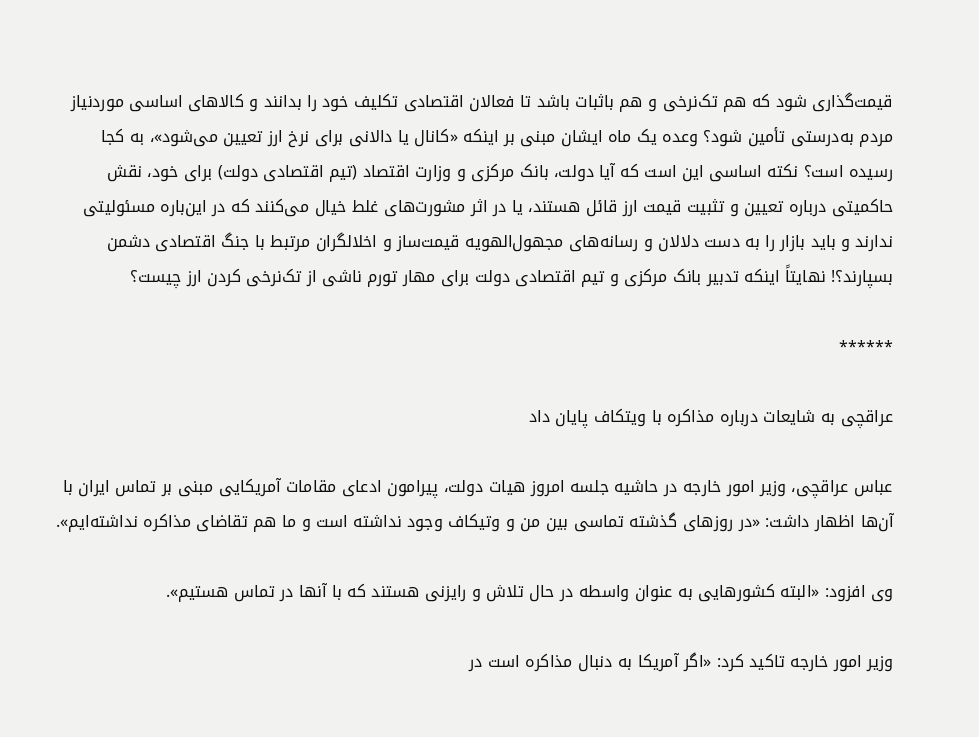قیمت‌گذاری شود که هم تک‌نرخی و هم باثبات باشد تا فعالان اقتصادی تکلیف خود را بدانند و کالاهای اساسی موردنیاز مردم به‌درستی تأمین شود؟ وعده یک ماه ایشان مبنی بر اینکه «کانال یا دالانی برای نرخ ارز تعیین می‌شود»، به کجا رسیده است؟ نکته اساسی این است که آیا دولت، بانک مرکزی و وزارت اقتصاد (تیم اقتصادی دولت) برای خود، نقش حاکمیتی درباره تعیین و تثبیت قیمت ارز قائل هستند، یا در اثر مشورت‌های غلط خیال می‌کنند که در این‌باره مسئولیتی ندارند و باید بازار را به دست دلالان و رسانه‌های مجهول‌الهویه قیمت‌ساز و اخلالگران مرتبط با جنگ اقتصادی دشمن بسپارند؟! نهایتاً اینکه تدبیر بانک مرکزی و تیم اقتصادی دولت برای مهار تورم ناشی از تک‌نرخی کردن ارز چیست؟

******

عراقچی به شایعات درباره مذاکره با ویتکاف پایان داد

عباس عراقچی، وزیر امور خارجه در حاشیه جلسه امروز هیات دولت، پیرامون ادعای مقامات آمریکایی مبنی بر تماس ایران با آن‌ها اظهار داشت: «در روزهای گذشته تماسی بین من و وتیکاف وجود نداشته است و ما هم تقاضای مذاکره نداشته‌ایم».

وی افزود: «البته کشورهایی به عنوان واسطه در حال تلاش و رایزنی هستند که با آنها در تماس هستیم».

وزیر امور خارجه تاکید کرد: «اگر آمریکا به دنبال مذاکره است در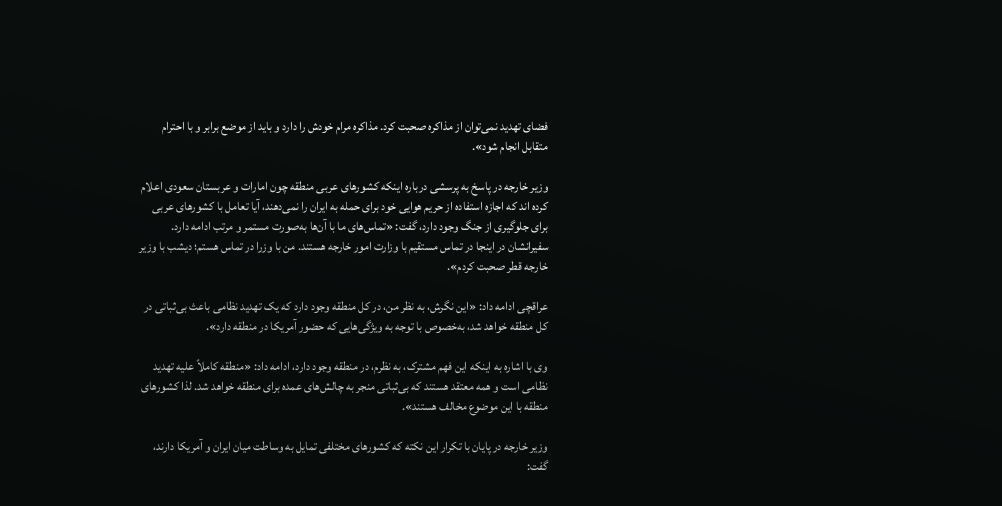فضای تهدید نمی‌توان از مذاکره صحبت کرد. مذاکره مرام خودش را دارد و باید از موضع برابر و با احترام متقابل انجام شود».

وزیر خارجه در پاسخ به پرسشی درباره اینکه کشورهای عربی منطقه چون امارات و عربستان سعودی اعلام کرده اند که اجازه استفاده از حریم هوایی خود برای حمله به ایران را نمی‌دهند، آیا تعامل‌ با کشورهای عربی برای جلوگیری از جنگ وجود دارد، گفت: «تماس‌های ما با آن‌ها به‌صورت مستمر و مرتب ادامه دارد. سفیرانشان در اینجا در تماس مستقیم با وزارت امور خارجه هستند. من با وزرا در تماس هستم؛ دیشب با وزیر خارجه قطر صحبت کردم».

عراقچی ادامه داد: «این نگرش، به نظر من، در کل منطقه وجود دارد که یک تهدید نظامی باعث بی‌ثباتی در کل منطقه خواهد شد، به‌خصوص با توجه به ویژگی‌هایی که حضور آمریکا در منطقه دارد».

وی با اشاره به اینکه این فهم مشترک، به نظرم، در منطقه وجود دارد، ادامه داد: «منطقه کاملاً علیه تهدید نظامی است و همه معتقد هستند که بی‌ثباتی منجر به چالش‌های عمده برای منطقه خواهد شد. لذا کشورهای منطقه با این موضوع مخالف هستند».

وزیر خارجه در پایان با تکرار این نکته که کشورهای مختلفی تمایل به وساطت میان ایران و آمریکا دارند، گفت: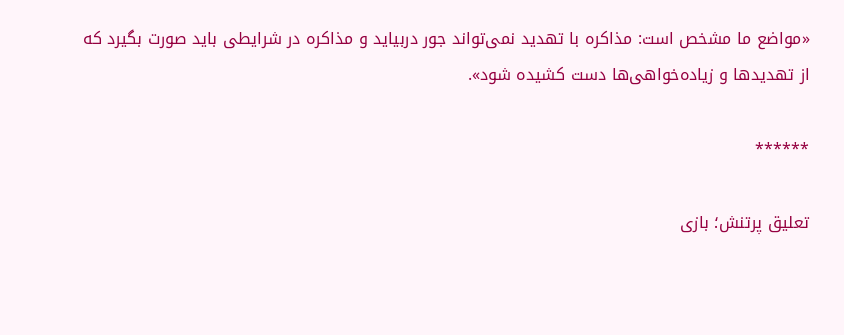«مواضع ما مشخص است: مذاکره با تهدید نمی‌تواند جور دربیاید و مذاکره در شرایطی باید صورت بگیرد که از تهدیدها و زیاده‌خواهی‌ها دست کشیده شود».

******

تعلیق پرتنش؛ بازی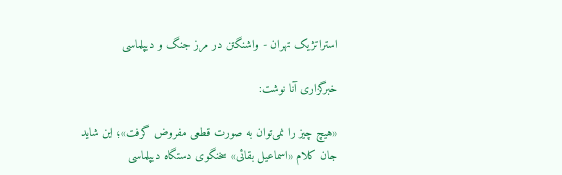استراتژیک تهران - واشنگتن در مرز جنگ و دیپلماسی

خبرگزاری آنا نوشت:

«هیچ چیز را نمی‌توان به صورت قطعی مفروض گرفت»؛ این شاید جان کلام «اسماعیل بقائی» سخنگوی دستگاه دیپلماسی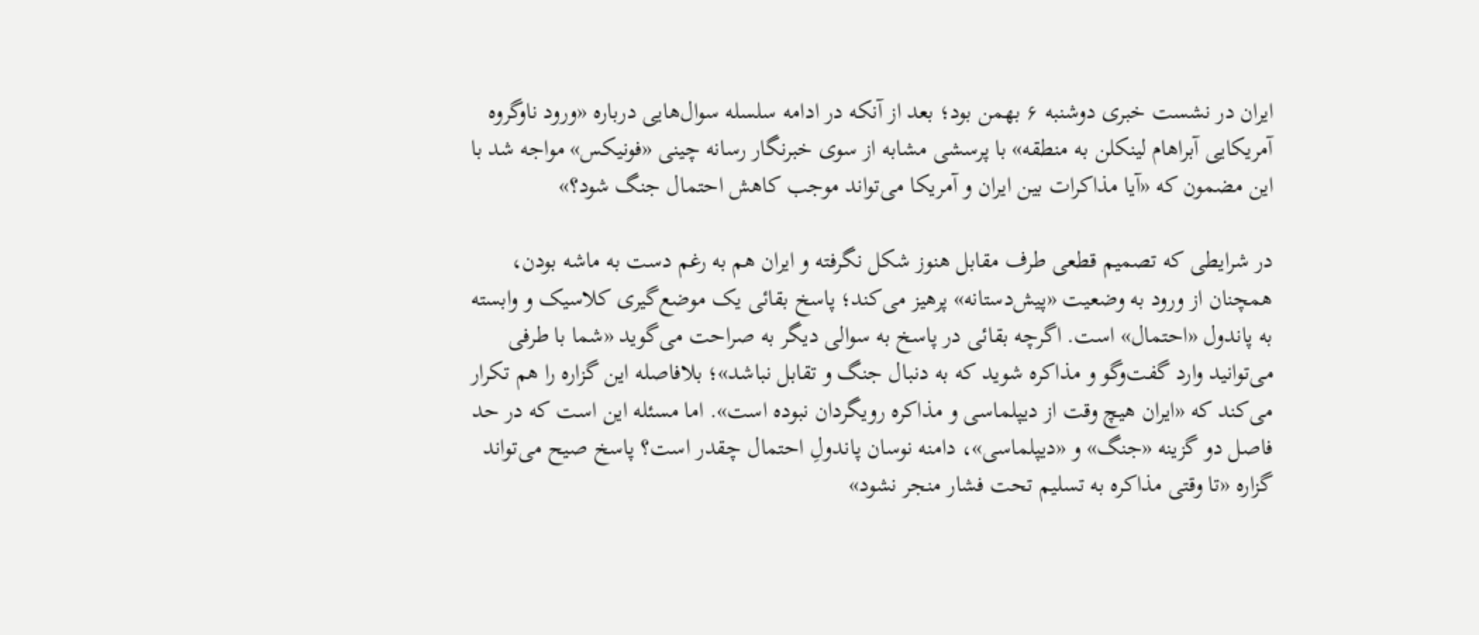ایران در نشست خبری دوشنبه ۶ بهمن بود؛ بعد از آنکه در ادامه سلسله سوال‌هایی درباره «ورود ناوگروه آمریکایی آبراهام لینکلن به منطقه» با پرسشی مشابه از سوی خبرنگار رسانه چینی «فونیکس» مواجه شد با این مضمون که «آیا مذاکرات بین ایران و آمریکا می‌تواند موجب کاهش احتمال جنگ شود؟»

در شرایطی که تصمیم قطعی طرف مقابل هنوز شکل نگرفته و ایران هم به رغم دست به ماشه بودن، همچنان از ورود به وضعیت «پیش‌دستانه» پرهیز می‌کند؛ پاسخ بقائی یک موضع‌گیری کلاسیک و وابسته به پاندول «احتمال» است. اگرچه بقائی در پاسخ به سوالی دیگر به صراحت می‌گوید «شما با طرفی می‌توانید وارد گفت‌و‌گو و مذاکره شوید که به دنبال جنگ و تقابل نباشد»؛ بلافاصله این گزاره را هم تکرار می‌کند که «ایران هیچ وقت از دیپلماسی و مذاکره رویگردان نبوده است». اما مسئله این است که در حد فاصل دو گزینه «جنگ» و «دیپلماسی»، دامنه نوسان پاندولِ احتمال چقدر است؟ پاسخ صیح می‌تواند گزاره «تا وقتی مذاکره به تسلیم تحت فشار منجر نشود»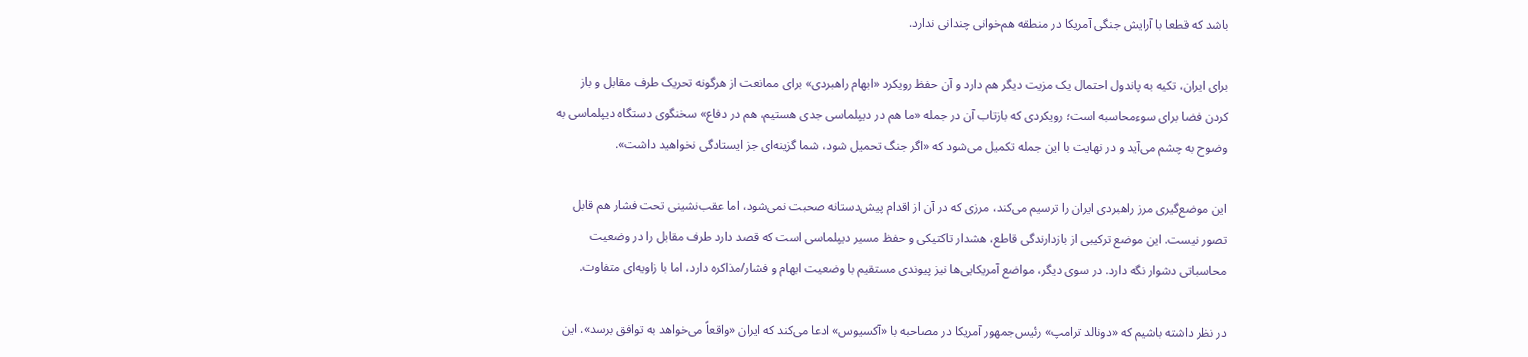باشد که قطعا با آرایش جنگی آمریکا در منطقه هم‌خوانی چندانی ندارد.

برای ایران، تکیه به پاندول احتمال یک مزیت دیگر هم دارد و آن حفظ رویکرد «ابهام راهبردی» برای ممانعت از هرگونه تحریک طرف مقابل و باز کردن فضا برای سوء‌محاسبه است؛ رویکردی که بازتاب آن در جمله «ما هم در دیپلماسی جدی هستیم، هم در دفاع» سخنگوی دستگاه دیپلماسی به وضوح به چشم می‌آید و در نهایت با این جمله تکمیل می‌شود که «اگر جنگ تحمیل شود، شما گزینه‌ای جز ایستادگی نخواهید داشت».

این موضع‌گیری مرز راهبردی ایران را ترسیم می‌کند، مرزی که در آن از اقدام پیش‌دستانه صحبت نمی‌شود، اما عقب‌نشینی تحت فشار هم قابل تصور نیست. این موضع ترکیبی از بازدارندگی قاطع، هشدار تاکتیکی و حفظ مسیر دیپلماسی است که قصد دارد طرف مقابل را در وضعیت محاسباتی دشوار نگه دارد. در سوی دیگر، مواضع آمریکایی‌ها نیز پیوندی مستقیم با وضعیت ابهام و فشار/مذاکره دارد، اما با زاویه‌ای متفاوت.

در نظر داشته باشیم که «دونالد ترامپ» رئیس‌جمهور آمریکا در مصاحبه با «آکسیوس» ادعا می‌کند که ایران «واقعاً می‌خواهد به توافق برسد». این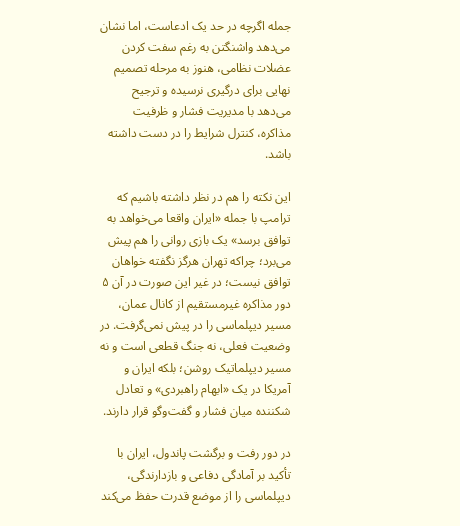جمله اگرچه در حد یک ادعاست، اما نشان می‌دهد واشنگتن به رغم سفت کردن عضلات نظامی، هنوز به مرحله تصمیم نهایی برای درگیری نرسیده و ترجیح می‌دهد با مدیریت فشار و ظرفیت مذاکره، کنترل شرایط را در دست داشته باشد.

این نکته را هم در نظر داشته باشیم که ترامپ با جمله «ایران واقعا می‌خواهد به توافق برسد» یک بازی روانی را هم پیش می‌برد؛ چراکه تهران هرگز نگفته خواهان توافق نیست؛ در غیر این صورت در آن ۵ دور مذاکره غیرمستقیم از کانال عمان، مسیر دیپلماسی را در پیش نمی‌گرفت. در وضعیت فعلی، نه جنگ قطعی است و نه مسیر دیپلماتیک روشن؛ بلکه ایران و آمریکا در یک «ابهام راهبردی» و تعادل شکننده میان فشار و گفت‌و‌گو قرار دارند.

در دور رفت و برگشت پاندول، ایران با تأکید بر آمادگی دفاعی و بازدارندگی، دیپلماسی را از موضع قدرت حفظ می‌کند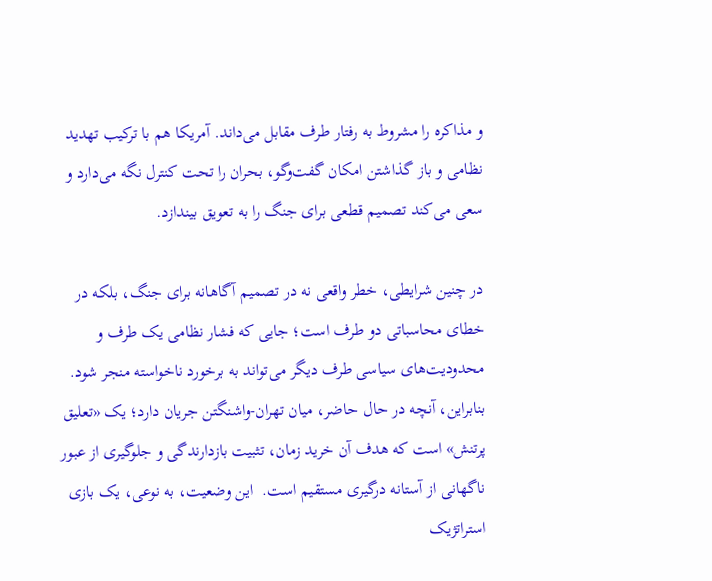و مذاکره را مشروط به رفتار طرف مقابل می‌داند. آمریکا هم با ترکیب تهدید نظامی و باز گذاشتن امکان گفت‌و‌گو، بحران را تحت کنترل نگه می‌دارد و سعی می‌کند تصمیم قطعی برای جنگ را به تعویق بیندازد.

در چنین شرایطی، خطر واقعی نه در تصمیم آگاهانه برای جنگ، بلکه در خطای محاسباتی دو طرف است؛ جایی که فشار نظامی یک طرف و محدودیت‌های سیاسی طرف دیگر می‌تواند به برخورد ناخواسته منجر شود.  بنابراین، آنچه در حال حاضر، میان تهران-واشنگتن جریان دارد؛ یک «تعلیق پرتنش» است که هدف آن خرید زمان، تثبیت بازدارندگی و جلوگیری از عبور ناگهانی از آستانه درگیری مستقیم است.  این وضعیت، به نوعی، یک بازی استراتژیک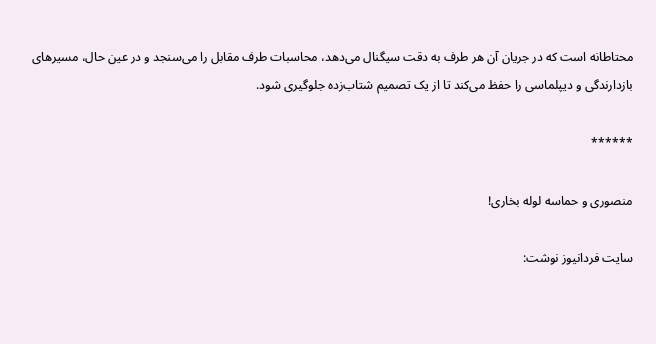محتاطانه است که در جریان آن هر طرف به دقت سیگنال می‌دهد، محاسبات طرف مقابل را می‌سنجد و در عین حال، مسیر‌های بازدارندگی و دیپلماسی را حفظ می‌کند تا از یک تصمیم شتاب‌زده جلوگیری شود.

******

منصوری و حماسه لوله بخاری!

سایت فردانیوز نوشت: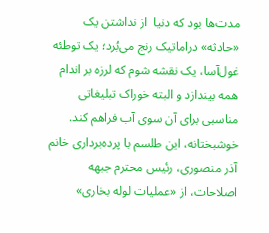مدت‌ها بود که دنیا  از نداشتن یک «حادثه» دراماتیک رنج می‌بُرد؛ یک توطئه غول‌آسا، یک نقشه شوم که لرزه بر اندام همه بیندازد و البته خوراک تبلیغاتی مناسبی برای آن سوی آب فراهم کند. خوشبختانه، این طلسم با پرده‌برداری خانم آذر منصوری، رئیس محترم جبهه اصلاحات، از «عملیات لوله بخاری»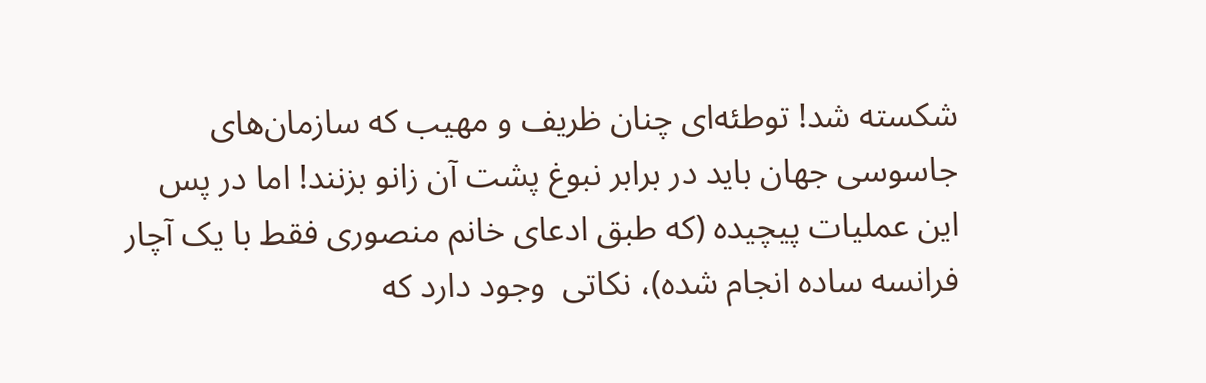شکسته شد! توطئه‌ای چنان ظریف و مهیب که سازمان‌های جاسوسی جهان باید در برابر نبوغ پشت آن زانو بزنند! اما در پس این عملیات پیچیده (که طبق ادعای خانم منصوری فقط با یک آچار فرانسه ساده انجام شده)، نکاتی  وجود دارد که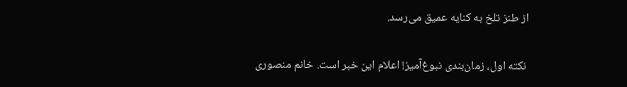از طنز تلخ به کنایه عمیق می‌رسد.

 نکته اول، زمان‌بندی نبوغ‌آمیز! اعلام این خبر است. خانم منصوری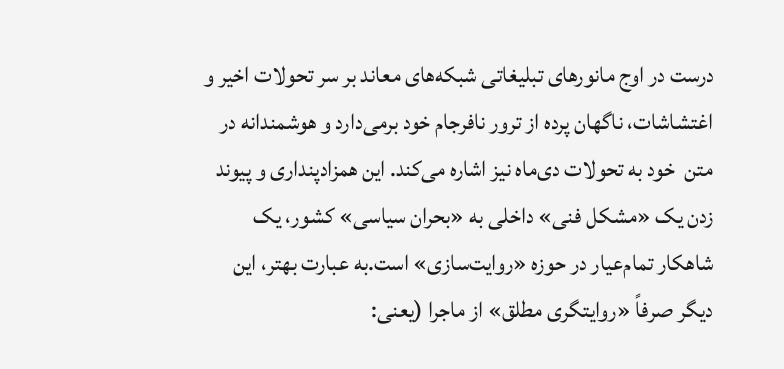درست در اوج مانورهای تبلیغاتی شبکه‌های معاند بر سر تحولات اخیر و اغتشاشات، ناگهان پرده از ترور نافرجام خود برمی‌دارد و هوشمندانه در متن  خود به تحولات دی‌ماه نیز اشاره می‌کند. این همزادپنداری و پیوند زدن یک «مشکل فنی» داخلی به «بحران سیاسی» کشور، یک شاهکار تمام‌عیار در حوزه «روایت‌سازی» است.به عبارت بهتر، این دیگر صرفاً «روایتگری مطلق» از ماجرا (یعنی: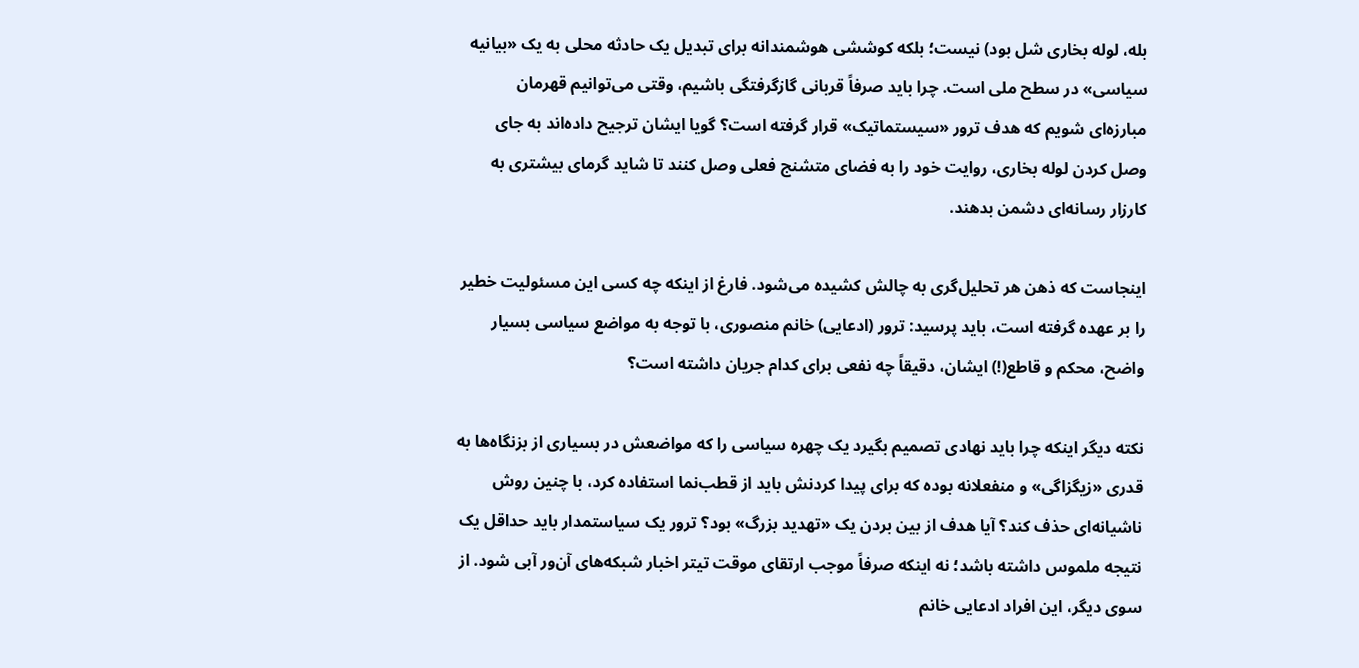بله، لوله بخاری شل بود) نیست؛ بلکه کوششی هوشمندانه برای تبدیل یک حادثه محلی به یک «بیانیه سیاسی» در سطح ملی است. چرا باید صرفاً قربانی گازگرفتگی باشیم، وقتی می‌توانیم قهرمان مبارزه‌ای شویم که هدف ترور «سیستماتیک» قرار گرفته است؟ گویا ایشان ترجیح داده‌اند به جای وصل کردن لوله بخاری، روایت خود را به فضای متشنج فعلی وصل کنند تا شاید گرمای بیشتری به کارزار رسانه‌ای دشمن بدهند.

اینجاست که ذهن هر تحلیل‌گری به چالش کشیده می‌شود. فارغ از اینکه چه کسی این مسئولیت خطیر را بر عهده گرفته است، باید پرسید: ترور (ادعایی) خانم منصوری، با توجه به مواضع سیاسی بسیار واضح، محکم و قاطع(!) ایشان، دقیقاً چه نفعی برای کدام جریان داشته است؟

نکته دیگر اینکه چرا باید نهادی تصمیم بگیرد یک چهره سیاسی را که مواضعش در بسیاری از بزنگاه‌ها به قدری «زیگزاگی» و منفعلانه بوده که برای پیدا کردنش باید از قطب‌نما استفاده کرد، با چنین روش ناشیانه‌ای حذف کند؟ آیا هدف از بین بردن یک «تهدید بزرگ» بود؟ ترور یک سیاستمدار باید حداقل یک نتیجه ملموس داشته باشد؛ نه اینکه صرفاً موجب ارتقای موقت تیتر اخبار شبکه‌های آن‌ور آبی شود. از سوی دیگر، این افراد ادعایی خانم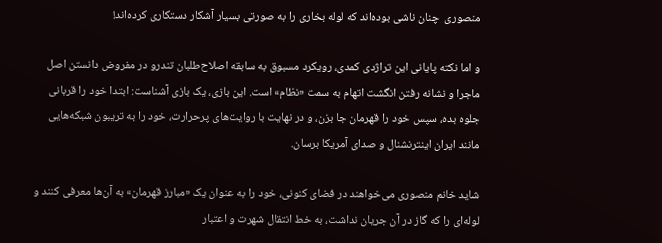منصوری  چنان ناشی بوده‌اند که لوله بخاری را به صورتی بسیار آشکار دستکاری کرده‌اند!

و اما نکته پایانی این تراژدی کمدی، رویکرد مسبوق به سابقه اصلاح‌طلبان تندرو در مفروض دانستن اصل ماجرا و نشانه رفتن انگشت اتهام به سمت «نظام» است. این بازی، یک بازی آشناست: ابتدا خود را قربانی جلوه بده، سپس خود را قهرمان جا بزن، و در نهایت با روایت‌های پرحرارت، خود را به تریبون شبکه‌هایی مانند ایران اینترنشنال و صدای آمریکا برسان.

شاید خانم منصوری می‌خواهند در فضای کنونی، خود را به عنوان یک «مبارز قهرمان» به آن‌ها معرفی کنند و لوله‌ای را که گاز در آن جریان نداشت، به خط انتقال شهرت و اعتبار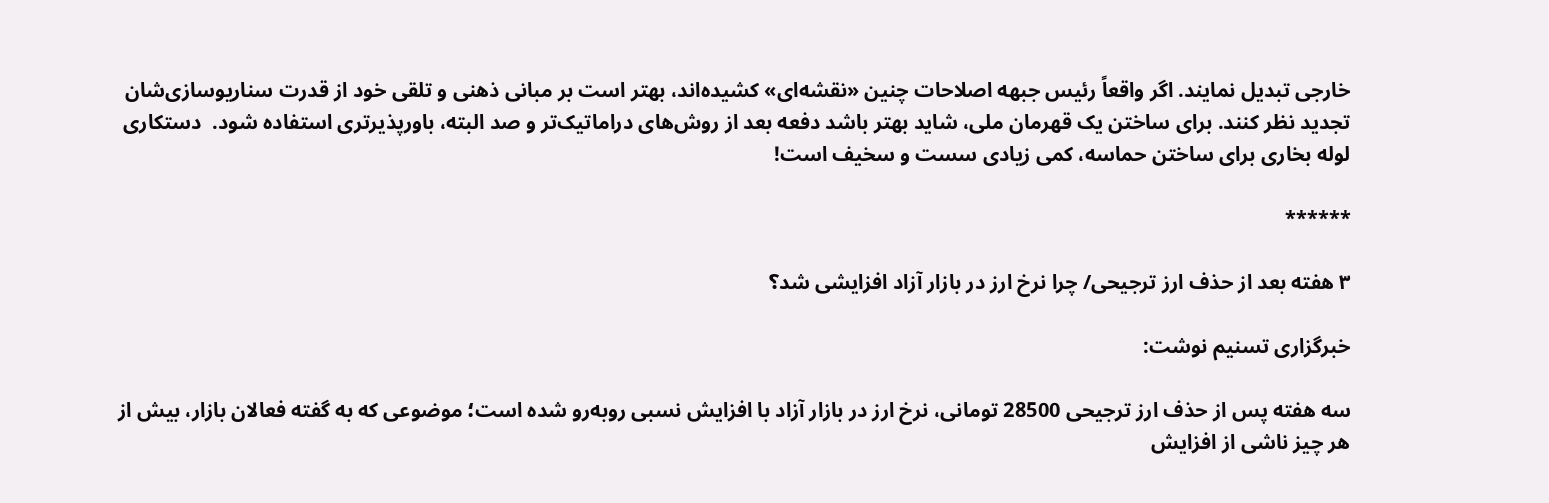خارجی تبدیل نمایند. اگر واقعاً رئیس جبهه اصلاحات چنین «نقشه‌ای» کشیده‌اند، بهتر است بر مبانی ذهنی و تلقی خود از قدرت سناریوسازی‌شان تجدید نظر کنند. برای ساختن یک قهرمان ملی، شاید بهتر باشد دفعه بعد از روش‌های دراماتیک‌تر و صد البته، باورپذیرتری استفاده شود.  دستکاری لوله بخاری برای ساختن حماسه، کمی زیادی سست و سخیف است!

******

۳ هفته بعد از حذف ارز ترجیحی/ چرا نرخ ارز در بازار آزاد افزایشی شد؟

خبرگزاری تسنیم نوشت:

سه هفته پس از حذف ارز ترجیحی 28500 تومانی، نرخ ارز در بازار آزاد با افزایش نسبی روبه‌رو شده است؛ موضوعی که به گفته فعالان بازار، بیش از هر چیز ناشی از افزایش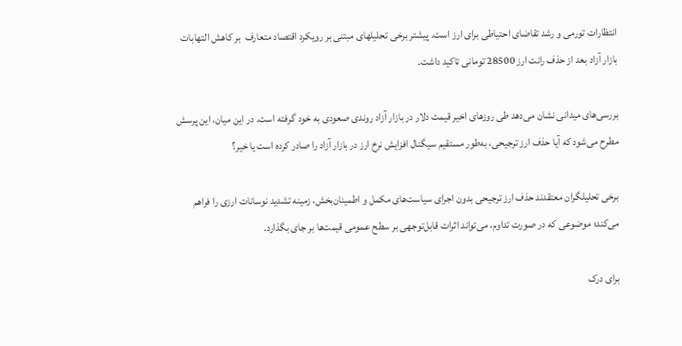انتظارات تورمی و رشد تقاضای احتیاطی برای ارز است. پیشتر برخی تحلیلهای مبتنی بر رویکرد اقتصاد متعارف  بر کاهش التهابات بازار آزاد بعد از حذف رانت ارز 28500 تومانی تاکید داشت.

بررسی‌های میدانی نشان می‌دهد طی روزهای اخیر قیمت دلار در بازار آزاد روندی صعودی به خود گرفته است. در این میان، این پرسش مطرح می‌شود که آیا حذف ارز ترجیحی، به‌طور مستقیم سیگنال افزایش نرخ ارز در بازار آزاد را صادر کرده است یا خیر؟

برخی تحلیلگران معتقدند حذف ارز ترجیحی بدون اجرای سیاست‌های مکمل و اطمینان‌بخش، زمینه تشدید نوسانات ارزی را فراهم می‌کند؛ موضوعی که در صورت تداوم، می‌تواند اثرات قابل‌توجهی بر سطح عمومی قیمت‌ها بر جای بگذارد.

برای درک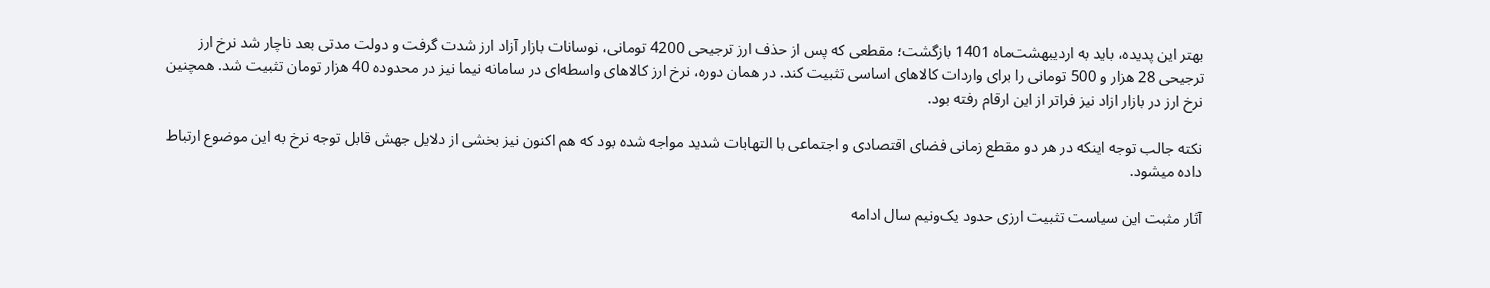بهتر این پدیده، باید به اردیبهشت‌ماه 1401 بازگشت؛ مقطعی که پس از حذف ارز ترجیحی 4200 تومانی، نوسانات بازار آزاد ارز شدت گرفت و دولت مدتی بعد ناچار شد نرخ ارز ترجیحی 28 هزار و 500 تومانی را برای واردات کالاهای اساسی تثبیت کند. در همان دوره، نرخ ارز کالاهای واسطه‌ای در سامانه نیما نیز در محدوده 40 هزار تومان تثبیت شد. همچنین نرخ ارز در بازار ازاد نیز فراتر از این ارقام رفته بود.

نکته جالب توجه اینکه در هر دو مقطع زمانی فضای اقتصادی و اجتماعی با التهابات شدید مواجه شده بود که هم اکنون نیز بخشی از دلایل جهش قابل توجه نرخ به این موضوع ارتباط داده میشود.

آثار مثبت این سیاست تثبیت ارزی حدود یک‌ونیم سال ادامه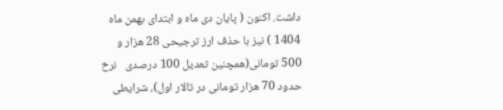داشت. اکنون ( پایان دی ماه و ابتدای بهمن ماه 1404 ) نیز با حذف ارز ترجیحی 28 هزار و 500 تومانی(همچنین تعدیل 100 درصدی   نرخ حدود 70 هزار تومانی در تالار اول)، شرایطی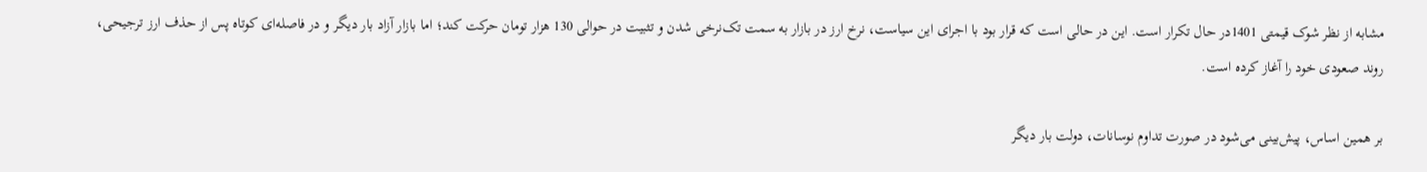مشابه از نظر شوک قیمتی 1401در حال تکرار است. این در حالی است که قرار بود با اجرای این سیاست، نرخ ارز در بازار به سمت تک‌نرخی شدن و تثبیت در حوالی 130 هزار تومان حرکت کند؛ اما بازار آزاد بار دیگر و در فاصله‌ای کوتاه پس از حذف ارز ترجیحی، روند صعودی خود را آغاز کرده است.

بر همین اساس، پیش‌بینی می‌شود در صورت تداوم نوسانات، دولت بار دیگر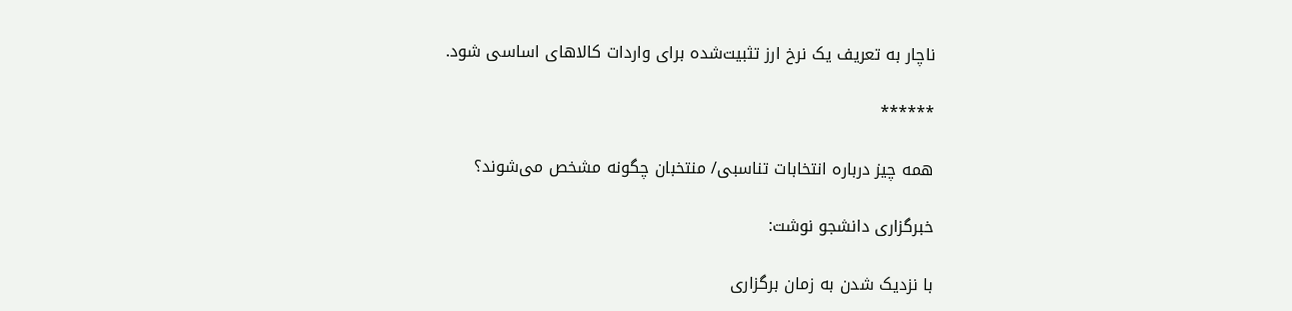ناچار به تعریف یک نرخ ارز تثبیت‌شده برای واردات کالاهای اساسی شود.

******

همه چیز درباره انتخابات تناسبی/ منتخبان چگونه مشخص می‌شوند؟

خبرگزاری دانشجو نوشت:

با نزدیک شدن به زمان برگزاری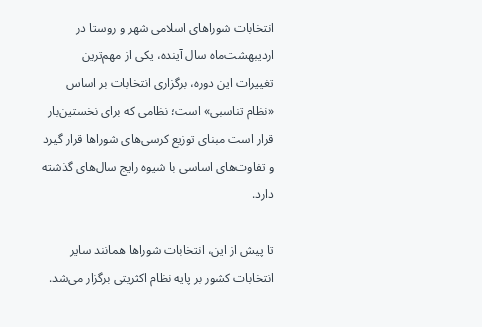انتخابات شورا‌های اسلامی شهر و روستا در اردیبهشت‌ماه سال آینده، یکی از مهم‌ترین تغییرات این دوره، برگزاری انتخابات بر اساس «نظام تناسبی» است؛ نظامی که برای نخستین‌بار قرار است مبنای توزیع کرسی‌های شورا‌ها قرار گیرد و تفاوت‌های اساسی با شیوه رایج سال‌های گذشته دارد.

تا پیش از این، انتخابات شورا‌ها همانند سایر انتخابات کشور بر پایه نظام اکثریتی برگزار می‌شد.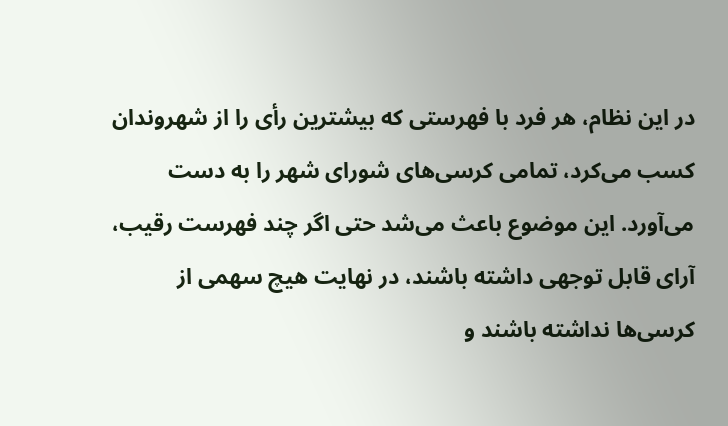در این نظام، هر فرد با فهرستی که بیشترین رأی را از شهروندان کسب می‌کرد، تمامی کرسی‌های شورای شهر را به دست می‌آورد. این موضوع باعث می‌شد حتی اگر چند فهرست رقیب، آرای قابل توجهی داشته باشند، در نهایت هیچ سهمی از کرسی‌ها نداشته باشند و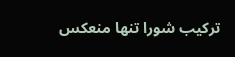ترکیب شورا تنها منعکس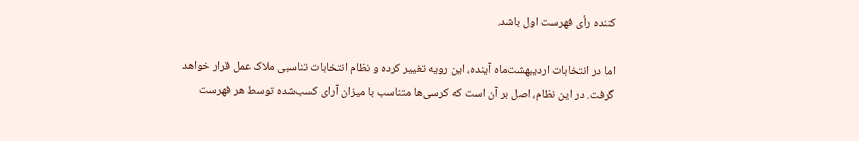کننده رأی فهرست اول باشد.

اما در انتخابات اردیبهشت‌ماه آینده، این رویه تغییر کرده و نظام انتخابات تناسبی ملاک عمل قرار خواهد گرفت. در این نظام، اصل بر آن است که کرسی‌ها متناسب با میزان آرای کسب‌شده توسط هر فهرست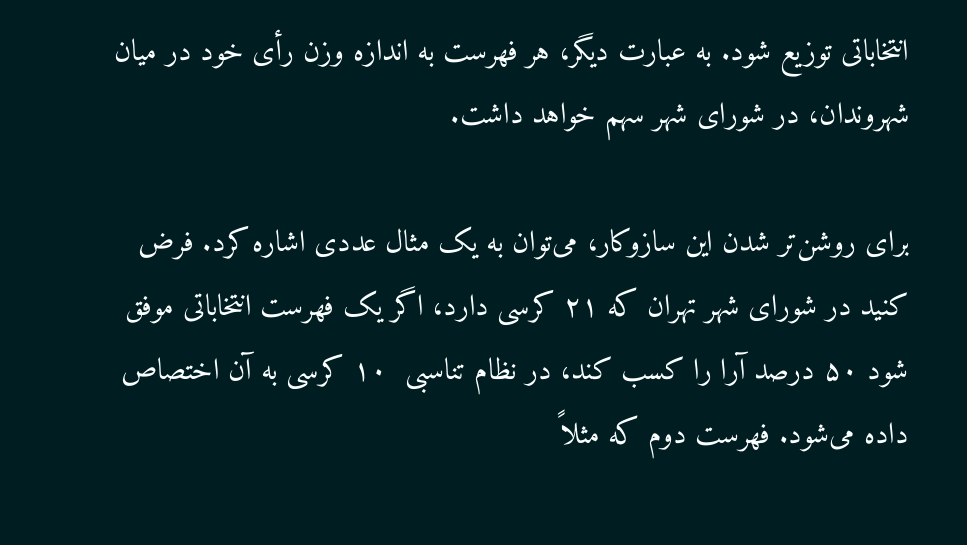انتخاباتی توزیع شود. به عبارت دیگر، هر فهرست به اندازه وزن رأی خود در میان شهروندان، در شورای شهر سهم خواهد داشت.

برای روشن‌تر شدن این سازوکار، می‌توان به یک مثال عددی اشاره کرد. فرض کنید در شورای شهر تهران که ۲۱ کرسی دارد، اگر یک فهرست انتخاباتی موفق شود ۵۰ درصد آرا را کسب کند، در نظام تناسبی  ۱۰ کرسی به آن اختصاص داده می‌شود. فهرست دوم که مثلاً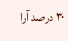۳۰ درصد آرا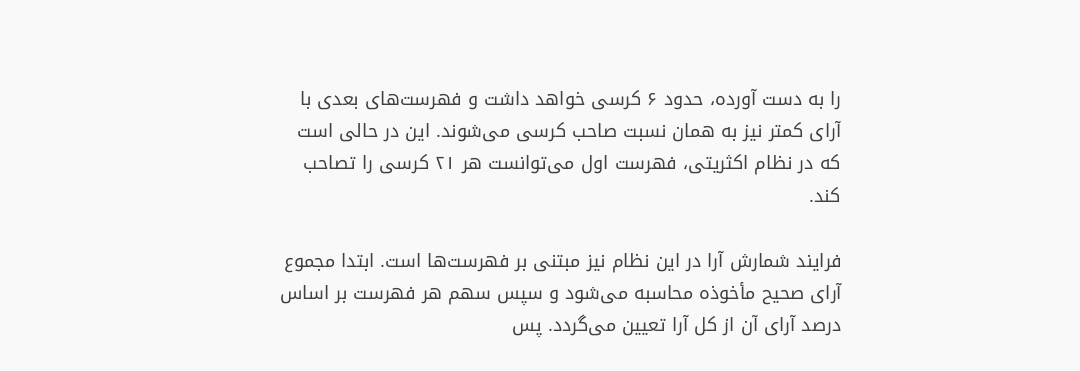را به دست آورده، حدود ۶ کرسی خواهد داشت و فهرست‌های بعدی با آرای کمتر نیز به همان نسبت صاحب کرسی می‌شوند. این در حالی است که در نظام اکثریتی، فهرست اول می‌توانست هر ۲۱ کرسی را تصاحب کند.

فرایند شمارش آرا در این نظام نیز مبتنی بر فهرست‌ها است. ابتدا مجموع آرای صحیح مأخوذه محاسبه می‌شود و سپس سهم هر فهرست بر اساس درصد آرای آن از کل آرا تعیین می‌گردد. پس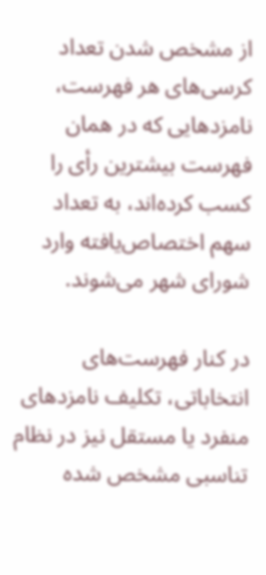از مشخص شدن تعداد کرسی‌های هر فهرست، نامزد‌هایی که در همان فهرست بیشترین رأی را کسب کرده‌اند، به تعداد سهم اختصاص‌یافته وارد شورای شهر می‌شوند.

در کنار فهرست‌های انتخاباتی، تکلیف نامزد‌های منفرد یا مستقل نیز در نظام تناسبی مشخص شده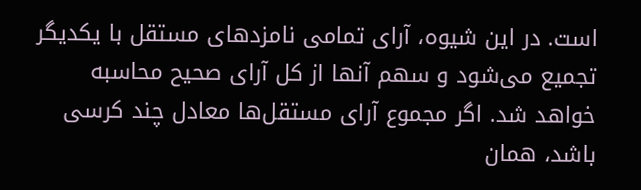است. در این شیوه، آرای تمامی نامزد‌های مستقل با یکدیگر تجمیع می‌شود و سهم آنها از کل آرای صحیح محاسبه خواهد شد. اگر مجموع آرای مستقل‌ها معادل چند کرسی باشد، همان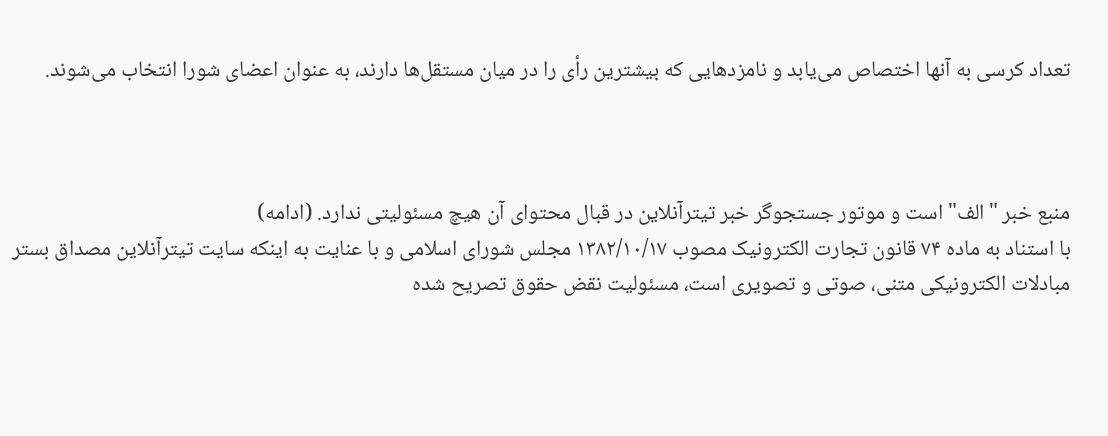تعداد کرسی به آنها اختصاص می‌یابد و نامزد‌هایی که بیشترین رأی را در میان مستقل‌ها دارند، به عنوان اعضای شورا انتخاب می‌شوند.



منبع خبر "الف" است و موتور جستجوگر خبر تیترآنلاین در قبال محتوای آن هیچ مسئولیتی ندارد. (ادامه)
با استناد به ماده ۷۴ قانون تجارت الکترونیک مصوب ۱۳۸۲/۱۰/۱۷ مجلس شورای اسلامی و با عنایت به اینکه سایت تیترآنلاین مصداق بستر مبادلات الکترونیکی متنی، صوتی و تصویری است، مسئولیت نقض حقوق تصریح شده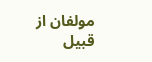مولفان از قبیل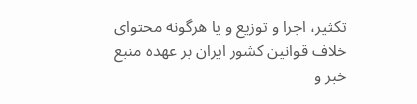تکثیر، اجرا و توزیع و یا هرگونه محتوای خلاف قوانین کشور ایران بر عهده منبع خبر و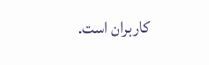کاربران است.